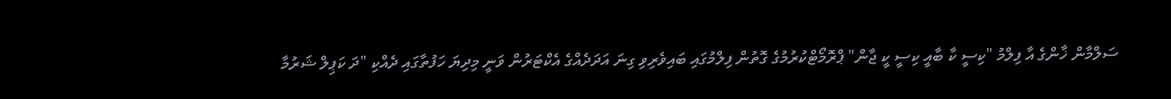ސަލްމާން ޚާންގެ އާ ފިލްމު "ކިސީ ކާ ބާއީ ކިސީ ކީ ޖާން" ޕްރޮމޯޓްކުރުމުގެ ގޮތުން ފިލްމުގައި ބައިވެރިވި ގިނަ އަދަދެއްގެ އެކްޓަރުން ވަނީ މިދިޔަ ހަފުތާގައި ދެއްކި "ދަ ކަޕިލް ޝަރުމާ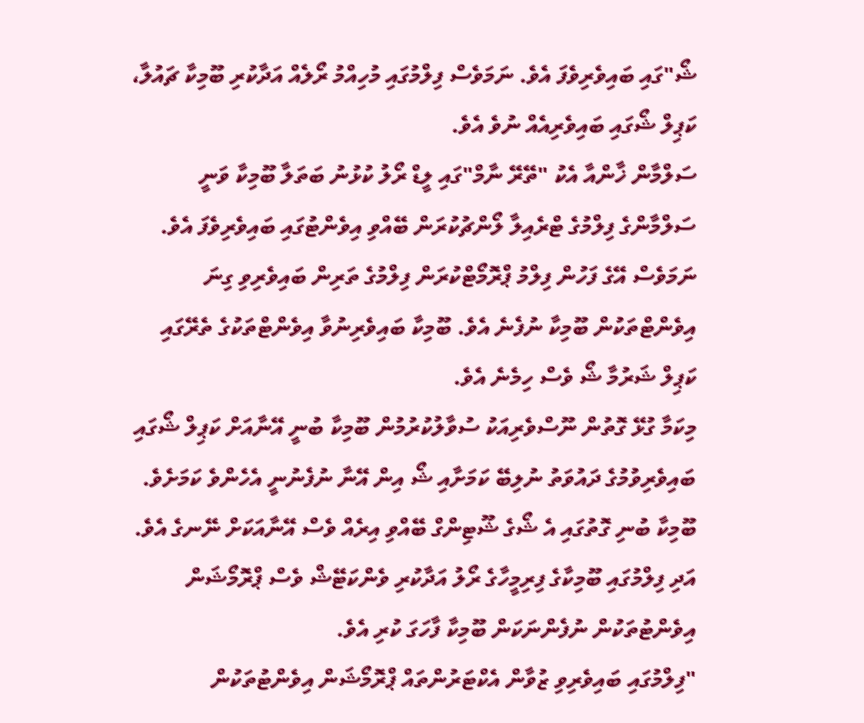ޝޯ"ގައި ބައިވެރިވެފަ އެވެ. ނަމަވެސް ފިލްމުގައި މުހިއްމު ރޯލެއް އަދާކުރި ބޫމިކާ ޗައުލާ، ކަޕިލް ޝޯގައި ބައިވެރިއެއް ނުވެ އެވެ.
ސަލްމާން ޚާންއާ އެކު "ތޭރޭ ނާމް"ގައި ލީޑް ރޯލު ކުޅުނު ބަތަލާ ބޫމިކާ ވަނީ ސަލްމާންގެ ފިލްމުގެ ޓްރެއިލާ ލޯންޗުކުރަން ބޭއްވި އިވެންޓުގައި ބައިވެރިވެފަ އެވެ. ނަމަވެސް އޭގެ ފަހުން ފިލްމު ޕްރޮމޯޓްކުރަން ފިލްމުގެ ތަރިން ބައިވެރިވި ގިނަ އިވެންޓްތަކުން ބޫމިކާ ނުފެނެ އެވެ. ބޫމިކާ ބައިވެރިނުވާ އިވެންޓްތަކުގެ ތެރޭގައި ކަޕިލް ޝަރުމާ ޝޯ ވެސް ހިމެނެ އެވެ.
މިކަމާ ގުޅޭ ގޮތުން ނޫސްވެރިއަކު ސުވާލުކުރުމުން ބޫމިކާ ބުނީ އޭނާއަށް ކަޕިލް ޝޯގައި ބައިވެރިވުމުގެ ދައުވަތު ނުލިބޭ ކަމަށާއި ޝޯ އިން އޭނާ ނުފެނުނީ އެހެންވެ ކަމަށެވެ.
ބޫމިކާ ބުނި ގޮތުގައި އެ ޝޯގެ ޝޫޓިންގް ބޭއްވި އިރެއް ވެސް އޭނާއަކަށް ނޭނގެ އެވެ. އަދި ފިލްމުގައި ބޫމިކާގެ ފިރިމީހާގެ ރޯލު އަދާކުރި ވެންކަޓޭޝް ވެސް ޕްރޮމޯޝަން އިވެންޓުތަކުން ނުފެންނަކަން ބޫމިކާ ފާހަގަ ކުރި އެވެ.
"ފިލްމުގައި ބައިވެރިވި ޒުވާން އެކްޓަރުންތައް ޕްރޮމޯޝަން އިވެންޓުތަކުން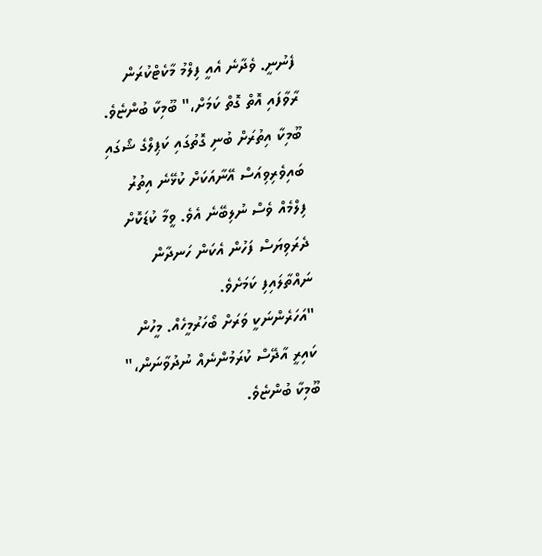ފެނުނީ. ވެދާނެ އެއީ ފިލްމު މާކެޓްކުރަން ރާވާފައި އޮތް ގޮތް ކަމަށް،" ބޫމިކާ ބުންޏެވެ.
ބޫމިކާ އިތުރަށް ބުނި ގޮތުގައި ކަޕިލްގެ ޝޯގައި ބައިވެރިވިއަސް އޭނާއަކަށް ކުޅޭނެ އިތުރު ފިލްމެއް ވެސް ނުލިބޭނެ އެވެ. ވީމާ ކުޑަކޮށް ދެރަވިޔަސް ފަހުން އެކަން ހަނދާން ނައްތާލައިފި ކަމަށެވެ.
"އަހަރެންނަކީ ވަރަށް ބޯހަރުމީހެއް. މީހުން ކައިރީ އާދޭސް ކުރަމުންނެއް ނުދުވާނަން،" ބޫމިކާ ބުންޏެވެ.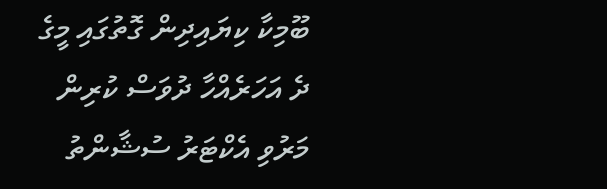ބޫމިކާ ކިޔައިދިން ގޮތުގައި މީގެ ދެ އަހަރެއްހާ ދުވަސް ކުރިން މަރުވި އެކްޓަރު ސުޝާންތު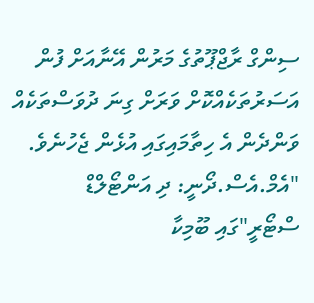ސިންގް ރާޖްޕޫތުގެ މަރުން އޭނާއަށް ފުން އަސަރުތަކެއްކޮށް ވަރަށް ގިނަ ދުވަސްތަކެއް ވަންދެން އެ ހިތާމައިގައި އުޅެން ޖެހުނެވެ.
"އެމް.އެސް.ދޯނީ: ދި އަންޓޯލްޑް ސްޓޯރީ"ގައި ބޫމިކާ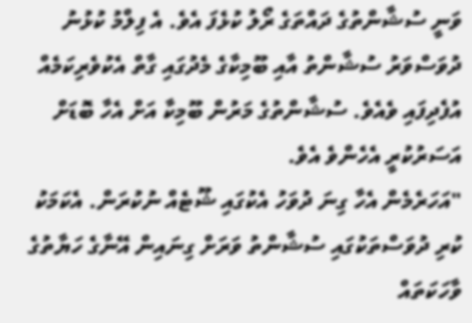ވަނީ ސުޝާންތުގެ ދައްތަގެ ރޯލު ކުޅެފަ އެވެ. އެ ފިލްމު ކުޅުނު ދުވަސްވަރު ސުޝާންތު އާއި ބޫމިކާގެ މެދުގައި ގާތް އެކުވެރިކަމެއް އުފެދިފައި ވެއެވެ. ސުޝާންތުގެ މަރުން ބޫމިކާ އަށް އެހާ ބޮޑަށް އަސަރުކުރީ އެހެންވެ އެވެ.
"އަހަރެމެން އެހާ ގިނަ ދުވަހު އެކުގައި ޝޫޓެއް ނުކުރަން. އެކަމަކު ކުރި ދުވަސްތަކުގައި ސުޝާންތު ވަރަށް ގިނައިން އޭނާގެ ހަޔާތުގެ ވާހަކަތައް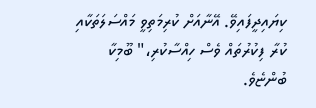ކިޔައިދީފައިވޭ. އޭނާއަށް ކުރިމަތިވީ މައްސަލަތަކާއި ކުރާ ފިކުރުތައް ވެސް ހިއްސާކުރި،" ބޫމިކާ ބުންޏެވެ.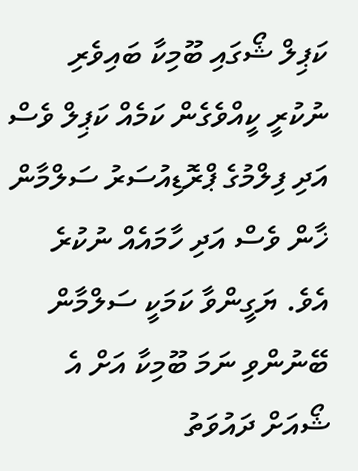ކަޕިލް ޝޯގައި ބޫމިކާ ބައިވެރި ނުކުރީ ކީއްވެގެން ކަމެއް ކަޕިލް ވެސް އަދި ފިލްމުގެ ޕްރޮޑިއުސަރު ސަލްމާން ޚާން ވެސް އަދި ހާމައެއް ނުކުރެ އެވެ. ޔަގީންވާ ކަމަކީ ސަލްމާން ބޭނުންވި ނަމަ ބޫމިކާ އަށް އެ ޝޯއަށް ދައުވަތު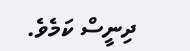ދިނީސް ކަމެވެ.